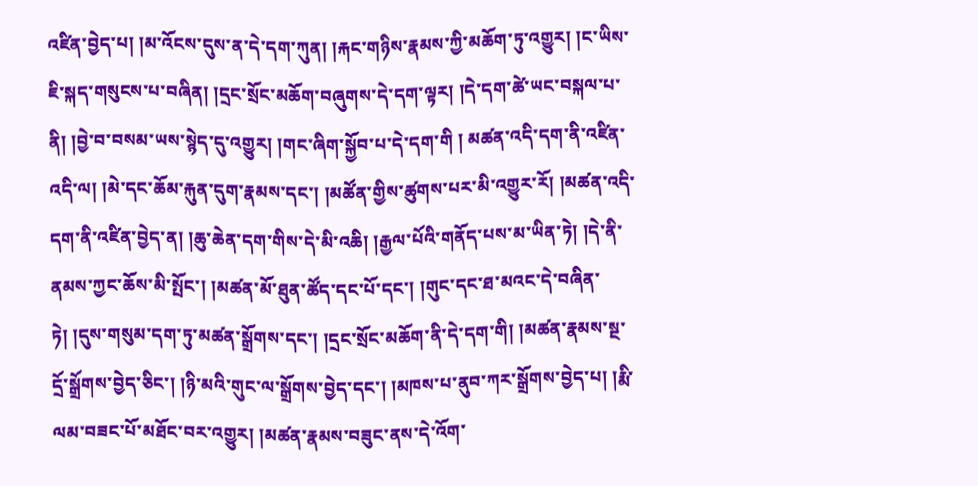འཛིན་བྱེད་པ། །མ་འོངས་དུས་ན་དེ་དག་ཀུན། །རྐང་གཉིས་རྣམས་ཀྱི་མཆོག་ཏུ་འགྱུར། །ང་ཡིས་ཇི་སྐད་གསུངས་པ་བཞིན། །དྲང་སྲོང་མཆོག་བཞུགས་དེ་དག་ལྟར། །དེ་དག་ཚེ་ཡང་བསྐལ་པ་ནི། །བྱེ་བ་བསམ་ཡས་སྙེད་དུ་འགྱུར། །གང་ཞིག་སྐྱོབ་པ་དེ་དག་གི ། མཚན་འདི་དག་ནི་འཛིན་འདི་ལ། །མེ་དང་ཆོམ་རྐུན་དུག་རྣམས་དང་། །མཚོན་གྱིས་ཚུགས་པར་མི་འགྱུར་རོ། །མཚན་འདི་དག་ནི་འཛིན་བྱེད་ན། །ཆུ་ཆེན་དག་གིས་དེ་མི་འཆི། །རྒྱལ་པོའི་གནོད་པས་མ་ཡིན་ཏེ། །དེ་ནི་ནམས་ཀྱང་ཆོས་མི་སྤོང་། །མཚན་མོ་ཐུན་ཚོད་དང་པོ་དང་། །གུང་དང་ཐ་མའང་དེ་བཞིན་ཏེ། །དུས་གསུམ་དག་ཏུ་མཚན་སྒྲོགས་དང་། །དྲང་སྲོང་མཆོག་ནི་དེ་དག་གི། །མཚན་རྣམས་སྔ་དྲོ་སྒྲོགས་བྱེད་ཅིང་། །ཉི་མའི་གུང་ལ་སྒྲོགས་བྱེད་དང་། །མཁས་པ་ནུབ་ཀར་སྒྲོགས་བྱེད་པ། །རྨི་ལམ་བཟང་པོ་མཐོང་བར་འགྱུར། །མཚན་རྣམས་བཟུང་ནས་དེ་འོག་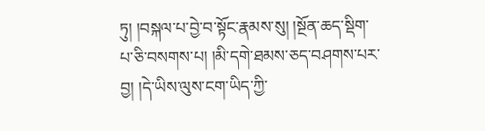ཏུ། །བསྐལ་པ་བྱེ་བ་སྟོང་རྣམས་སུ། །སྔོན་ཆད་སྡིག་པ་ཅི་བསགས་པ། །མི་དགེ་ཐམས་ཅད་བཤགས་པར་བྱ། །དེ་ཡིས་ལུས་ངག་ཡིད་ཀྱི་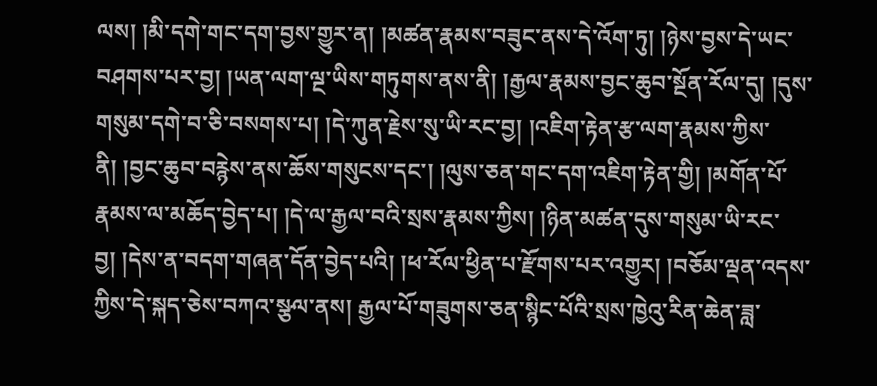ལས། །མི་དགེ་གང་དག་བྱས་གྱུར་ན། །མཚན་རྣམས་བཟུང་ནས་དེ་འོག་ཏུ། །ཉེས་བྱས་དེ་ཡང་བཤགས་པར་བྱ། །ཡན་ལག་ལྔ་ཡིས་གཏུགས་ནས་ནི། །རྒྱལ་རྣམས་བྱང་ཆུབ་སྔོན་རོལ་དུ། །དུས་གསུམ་དགེ་བ་ཅི་བསགས་པ། །དེ་ཀུན་རྗེས་སུ་ཡི་རང་བྱ། །འཇིག་རྟེན་རྩ་ལག་རྣམས་ཀྱིས་ནི། །བྱང་ཆུབ་བརྙེས་ནས་ཆོས་གསུངས་དང་། །ལུས་ཅན་གང་དག་འཇིག་རྟེན་གྱི། །མགོན་པོ་རྣམས་ལ་མཆོད་བྱེད་པ། །དེ་ལ་རྒྱལ་བའི་སྲས་རྣམས་ཀྱིས། །ཉིན་མཚན་དུས་གསུམ་ཡི་རང་བྱ། །དེས་ན་བདག་གཞན་དོན་བྱེད་པའི། །ཕ་རོལ་ཕྱིན་པ་རྫོགས་པར་འགྱུར། །བཅོམ་ལྡན་འདས་ཀྱིས་དེ་སྐད་ཅེས་བཀའ་སྩལ་ནས། རྒྱལ་པོ་གཟུགས་ཅན་སྙིང་པོའི་སྲས་ཁྱེའུ་རིན་ཆེན་ཟླ་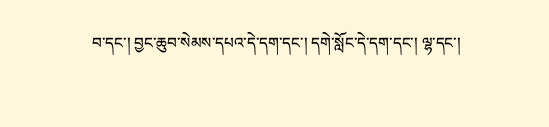བ་དང་། བྱང་ཆུབ་སེམས་དཔའ་དེ་དག་དང་། དགེ་སློང་དེ་དག་དང་། ལྷ་དང་།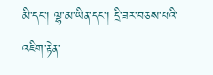མི་དང་། ལྷ་མ་ཡིན་དང་། དྲི་ཟར་བཅས་པའི་འཇིག་རྟེན་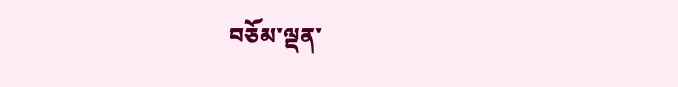བཅོམ་ལྡན་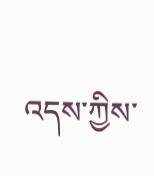འདས་ཀྱིས་